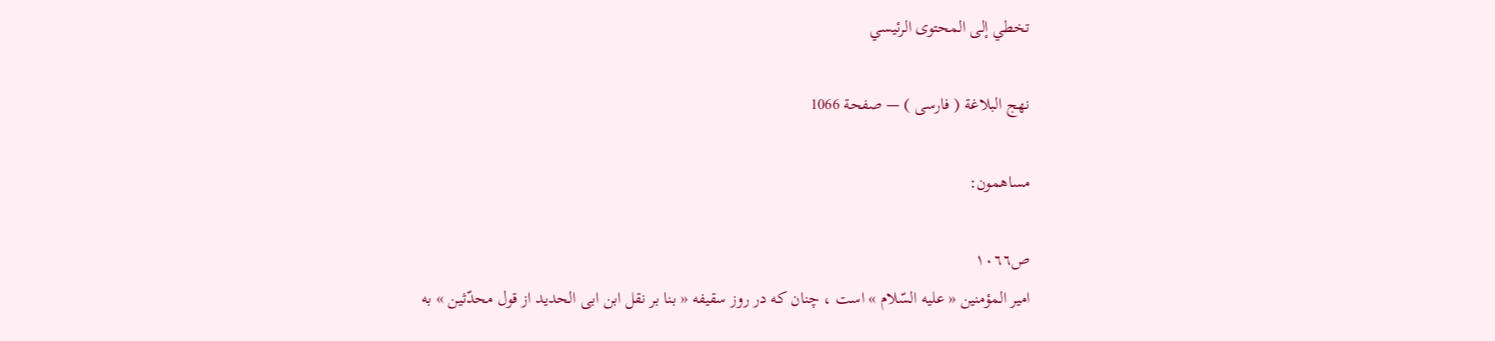تخطي إلى المحتوى الرئيسي

نهج البلاغة ( فارسى ) — صفحة 1066

مساهمون:

ص١٠٦٦
امير المؤمنين « عليه السّلام » است ، چنان كه در روز سقيفه « بنا بر نقل ابن ابى الحديد از قول محدّثين » به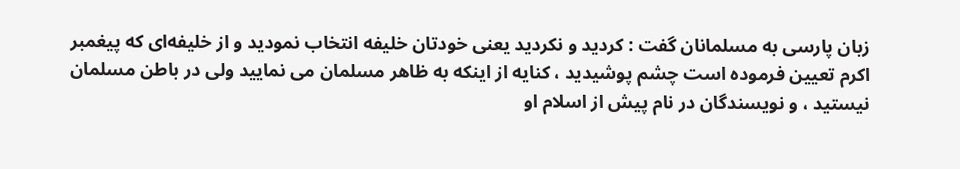زبان پارسى به مسلمانان گفت : كرديد و نكرديد يعنى خودتان خليفه انتخاب نموديد و از خليفه‌اى كه پيغمبر اكرم تعيين فرموده است چشم پوشيديد ، كنايه از اينكه به ظاهر مسلمان مى نماييد ولى در باطن مسلمان نيستيد ، و نويسندگان در نام پيش از اسلام او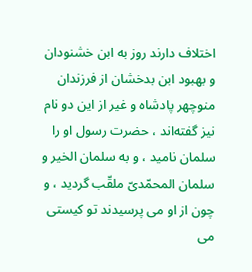اختلاف دارند روز به ابن خشنودان و بهبود ابن بدخشان از فرزندان منوچهر پادشاه و غير از اين دو نام نيز گفته‌اند ، حضرت رسول او را سلمان ناميد ، و به سلمان الخير و سلمان المحمّدىّ ملقّب گرديد ، و چون از او مى پرسيدند تو كيستى مى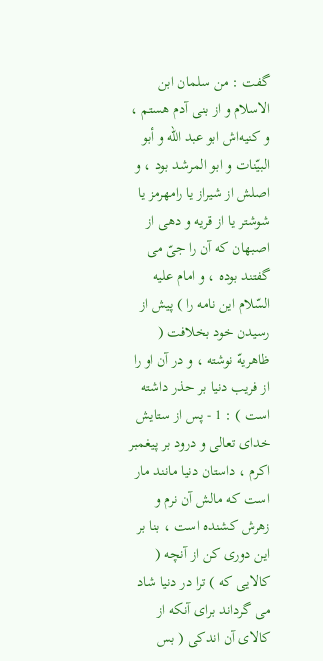گفت : من سلمان ابن الاسلام و از بنى آدم هستم ، و كنيه‌اش ابو عبد اللّه و أبو البيّنات و ابو المرشد بود ، و اصلش از شيراز يا رامهرمز يا شوشتر يا از قريه و دهى از اصبهان كه آن را جىّ مى گفتند بوده ، و امام عليه السّلام اين نامه را ) پيش از رسيدن خود بخلافت ( ظاهريهّ نوشته ، و در آن او را از فريب دنيا بر حذر داشته است ) : 1 - پس از ستايش خداى تعالى و درود بر پيغمبر اكرم ، داستان دنيا مانند مار است كه مالش آن نرم و زهرش كشنده است ، بنا بر اين دورى كن از آنچه ( كالايى كه ) ترا در دنيا شاد مى گرداند براى آنكه از كالاى آن اندكى ( بس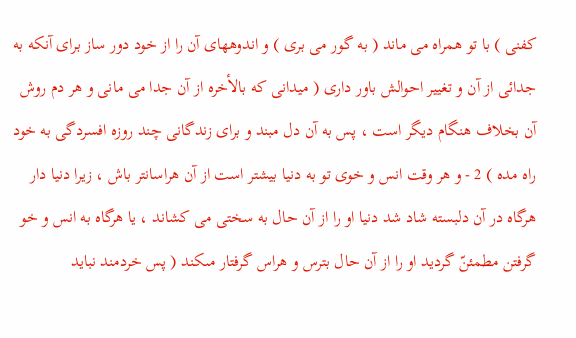كفنى ) با تو همراه مى ماند ( به گور مى برى ) و اندوههاى آن را از خود دور ساز براى آنكه به جدائى از آن و تغيير احوالش باور دارى ( ميدانى كه بالأخره از آن جدا مى مانى و هر دم روش آن بخلاف هنگام ديگر است ، پس به آن دل مبند و براى زندگانى چند روزه افسردگى به خود راه مده ) 2 - و هر وقت انس و خوى تو به دنيا بيشتر است از آن هراسانتر باش ، زيرا دنيا دار هرگاه در آن دلبسته شاد شد دنيا او را از آن حال به سختى مى كشاند ، يا هرگاه به انس و خو گرفتن مطمئنّ گرديد او را از آن حال بترس و هراس گرفتار مىكند ( پس خردمند نبايد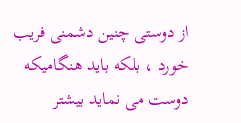از دوستى چنين دشمنى فريب خورد ، بلكه بايد هنگاميكه دوست مى نمايد بيشتر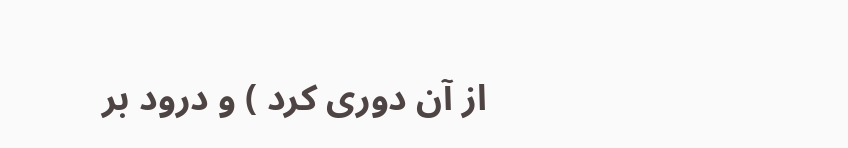از آن دورى كرد ) و درود بر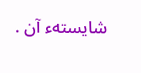شايستهء آن .